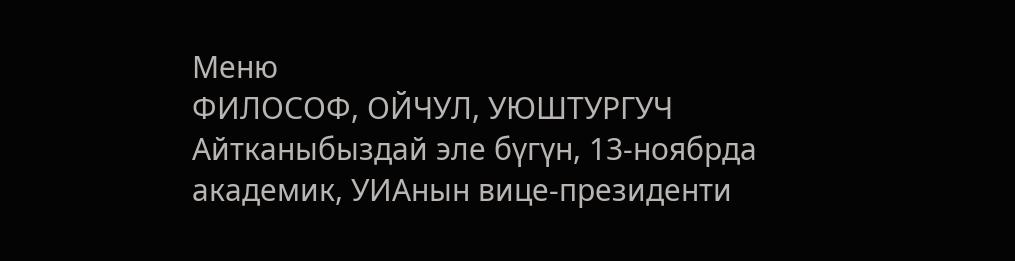Меню
ФИЛОСОФ, ОЙЧУЛ, УЮШТУРГУЧ
Айтканыбыздай эле бүгүн, 13-ноябрда академик, УИАнын вице-президенти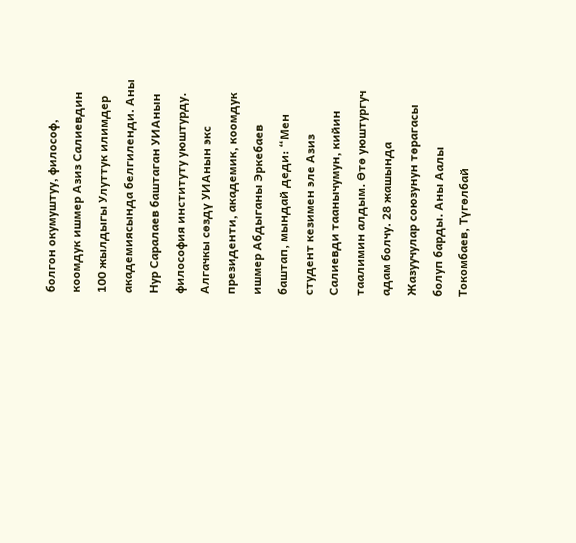болгон окумуштуу, философ, коомдук ишмер Азиз Салиевдин 100 жылдыгы Улуттук илимдер академиясында белгиленди. Аны Нур Саралаев баштаган УИАнын философия институту уюштурду.
Алгачкы сөздү УИАнын экс президенти, академик, коомдук ишмер Абдыганы Эркебаев баштап, мындай деди: “Мен студент кезимен эле Азиз Салиевди таанычумун, кийин таалимин алдым. Өтө уюштургуч адам болчу. 28 жашында Жазуучулар союзунун төрагасы болуп барды. Аны Аалы Токомбаев, Түгөлбай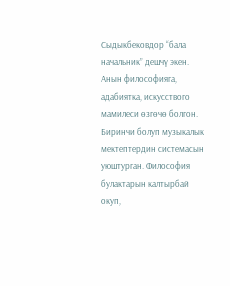Сыдыкбековдор “бала начальник” дешчү экен. Анын философияга, адабиятка, искусствого мамилеси өзгөчө болгон. Биринчи болуп музыкалык мектептердин системасын уюштурган. Философия булактарын калтырбай окуп,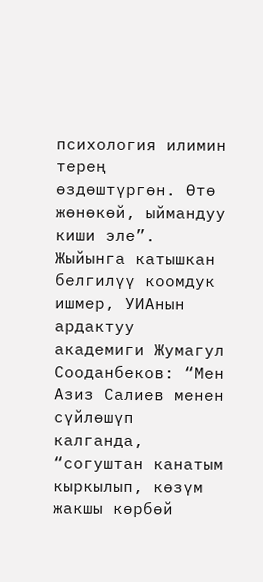психология илимин терең өздөштүргөн. Өтө жөнөкөй, ыймандуу киши эле”.
Жыйынга катышкан белгилүү коомдук ишмер, УИАнын ардактуу академиги Жумагул Сооданбеков: “Мен Азиз Салиев менен сүйлөшүп калганда, “согуштан канатым кыркылып, көзүм жакшы көрбөй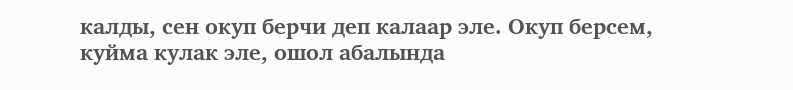калды, сен окуп берчи деп калаар эле. Окуп берсем, куйма кулак эле, ошол абалында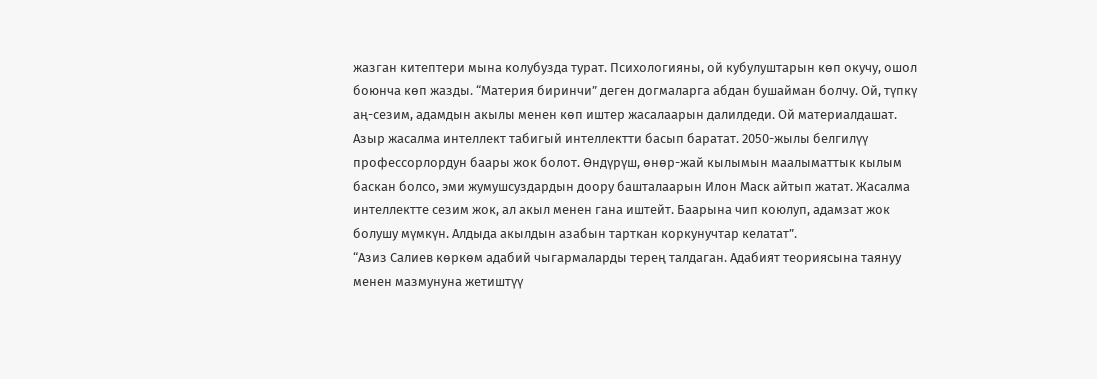жазган китептери мына колубузда турат. Психологияны, ой кубулуштарын көп окучу, ошол боюнча көп жазды. “Материя биринчи” деген догмаларга абдан бушайман болчу. Ой, түпкү аң-сезим, адамдын акылы менен көп иштер жасалаарын далилдеди. Ой материалдашат. Азыр жасалма интеллект табигый интеллектти басып баратат. 2050-жылы белгилүү профессорлордун баары жок болот. Өндүрүш, өнөр-жай кылымын маалыматтык кылым баскан болсо, эми жумушсуздардын доору башталаарын Илон Маск айтып жатат. Жасалма интеллектте сезим жок, ал акыл менен гана иштейт. Баарына чип коюлуп, адамзат жок болушу мүмкүн. Алдыда акылдын азабын тарткан коркунучтар келатат”.
“Азиз Салиев көркөм адабий чыгармаларды терең талдаган. Адабият теориясына таянуу менен мазмунуна жетиштүү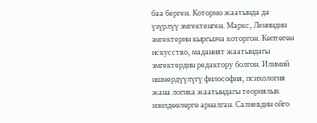баа берген. Котормо жаатында да үзүрлүү эмгектенген. Маркс, Лениндин эмгектерин кыргызча которгон. Көптөгөн искусство, маданият жаатындагы эмгектердин редактору болгон. Илимий ишмердүүлүгү философия, психология жана логика жаатындагы теориялык изилдөөлөргө арналган. Салиевдин ойго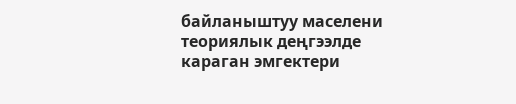байланыштуу маселени теориялык деңгээлде караган эмгектери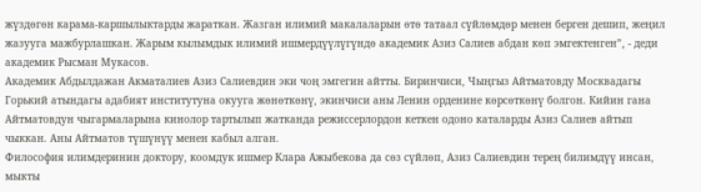жүздөгөн карама-каршылыктарды жараткан. Жазган илимий макалаларын өтө татаал сүйлөмдөр менен берген дешип, жеңил жазууга мажбурлашкан. Жарым кылымдык илимий ишмердүүлүгүндө академик Азиз Салиев абдан көп эмгектенген”, - деди академик Рысман Мукасов.
Академик Абдылдажан Акматалиев Азиз Салиевдин эки чоң эмгегин айтты. Биринчиси, Чыңгыз Айтматовду Москвадагы Горький атындагы адабият институтуна окууга жөнөткөнү, экинчиси аны Ленин орденине көрсөткөнү болгон. Кийин гана Айтматовдун чыгармаларына кинолор тартылып жатканда режиссерлордон кеткен одоно каталарды Азиз Салиев айтып чыккан. Аны Айтматов түшүнүү менен кабыл алган.
Философия илимдеринин доктору, коомдук ишмер Клара Ажыбекова да сөз сүйлөп, Азиз Салиевдин терең билимдүү инсан, мыкты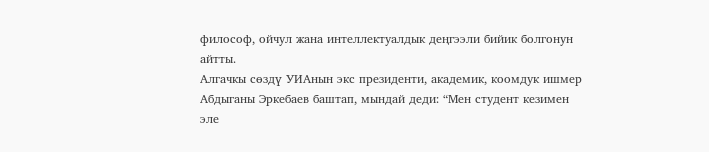философ, ойчул жана интеллектуалдык деңгээли бийик болгонун айтты.
Алгачкы сөздү УИАнын экс президенти, академик, коомдук ишмер Абдыганы Эркебаев баштап, мындай деди: “Мен студент кезимен эле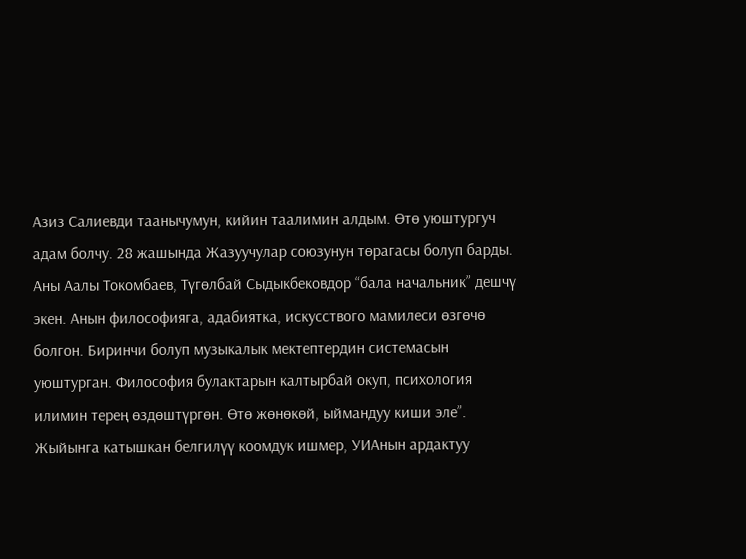Азиз Салиевди таанычумун, кийин таалимин алдым. Өтө уюштургуч адам болчу. 28 жашында Жазуучулар союзунун төрагасы болуп барды. Аны Аалы Токомбаев, Түгөлбай Сыдыкбековдор “бала начальник” дешчү экен. Анын философияга, адабиятка, искусствого мамилеси өзгөчө болгон. Биринчи болуп музыкалык мектептердин системасын уюштурган. Философия булактарын калтырбай окуп, психология илимин терең өздөштүргөн. Өтө жөнөкөй, ыймандуу киши эле”.
Жыйынга катышкан белгилүү коомдук ишмер, УИАнын ардактуу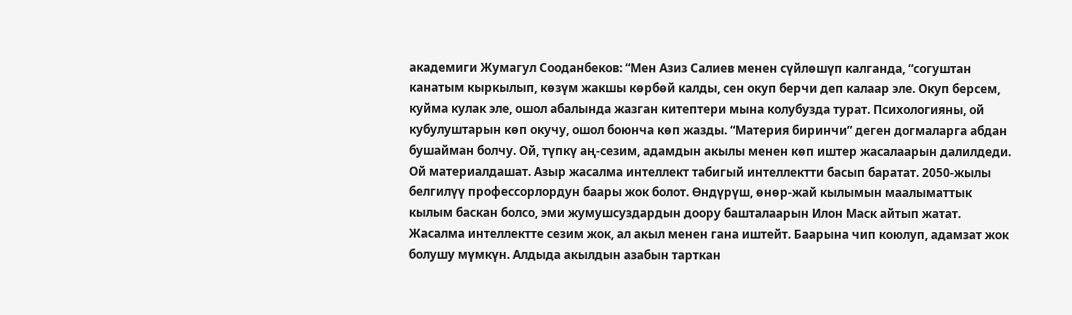академиги Жумагул Сооданбеков: “Мен Азиз Салиев менен сүйлөшүп калганда, “согуштан канатым кыркылып, көзүм жакшы көрбөй калды, сен окуп берчи деп калаар эле. Окуп берсем, куйма кулак эле, ошол абалында жазган китептери мына колубузда турат. Психологияны, ой кубулуштарын көп окучу, ошол боюнча көп жазды. “Материя биринчи” деген догмаларга абдан бушайман болчу. Ой, түпкү аң-сезим, адамдын акылы менен көп иштер жасалаарын далилдеди. Ой материалдашат. Азыр жасалма интеллект табигый интеллектти басып баратат. 2050-жылы белгилүү профессорлордун баары жок болот. Өндүрүш, өнөр-жай кылымын маалыматтык кылым баскан болсо, эми жумушсуздардын доору башталаарын Илон Маск айтып жатат. Жасалма интеллектте сезим жок, ал акыл менен гана иштейт. Баарына чип коюлуп, адамзат жок болушу мүмкүн. Алдыда акылдын азабын тарткан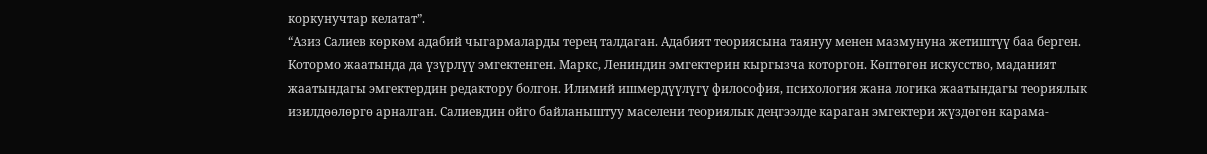коркунучтар келатат”.
“Азиз Салиев көркөм адабий чыгармаларды терең талдаган. Адабият теориясына таянуу менен мазмунуна жетиштүү баа берген. Котормо жаатында да үзүрлүү эмгектенген. Маркс, Лениндин эмгектерин кыргызча которгон. Көптөгөн искусство, маданият жаатындагы эмгектердин редактору болгон. Илимий ишмердүүлүгү философия, психология жана логика жаатындагы теориялык изилдөөлөргө арналган. Салиевдин ойго байланыштуу маселени теориялык деңгээлде караган эмгектери жүздөгөн карама-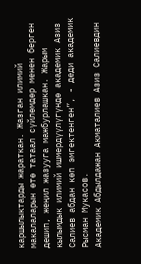каршылыктарды жараткан. Жазган илимий макалаларын өтө татаал сүйлөмдөр менен берген дешип, жеңил жазууга мажбурлашкан. Жарым кылымдык илимий ишмердүүлүгүндө академик Азиз Салиев абдан көп эмгектенген”, - деди академик Рысман Мукасов.
Академик Абдылдажан Акматалиев Азиз Салиевдин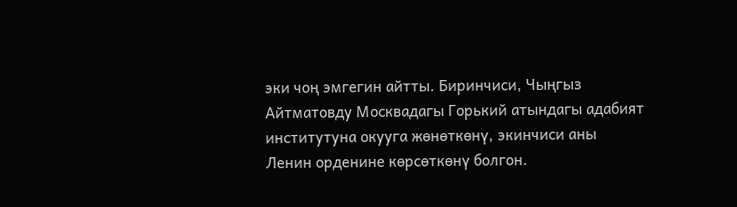эки чоң эмгегин айтты. Биринчиси, Чыңгыз Айтматовду Москвадагы Горький атындагы адабият институтуна окууга жөнөткөнү, экинчиси аны Ленин орденине көрсөткөнү болгон.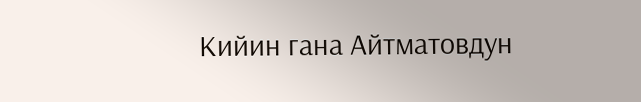Кийин гана Айтматовдун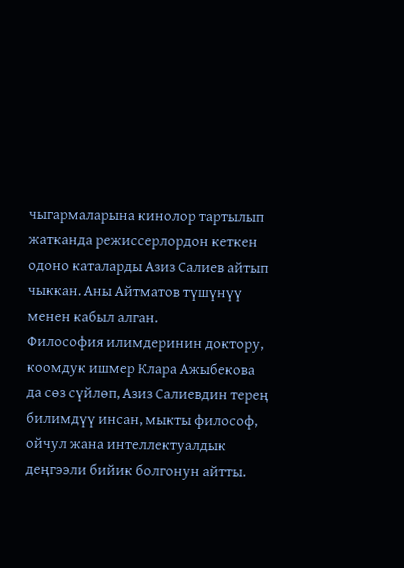чыгармаларына кинолор тартылып жатканда режиссерлордон кеткен одоно каталарды Азиз Салиев айтып чыккан. Аны Айтматов түшүнүү менен кабыл алган.
Философия илимдеринин доктору, коомдук ишмер Клара Ажыбекова да сөз сүйлөп, Азиз Салиевдин терең билимдүү инсан, мыкты философ, ойчул жана интеллектуалдык деңгээли бийик болгонун айтты.